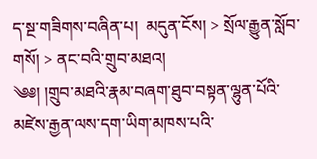ད་སྔ་གཟིགས་བཞིན་པ།  མདུན་ངོས། > སྲོལ་རྒྱུན་སློབ་གསོ། > ནང་བའི་གྲུབ་མཐའ།
༄༅། །གྲུབ་མཐའི་རྣམ་བཞག་ཐུབ་བསྟན་ལྷུན་པོའི་མཛེས་རྒྱན་ལས་དག་ཡིག་མཁས་པའི་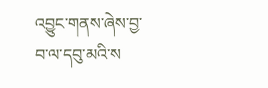འབྱུང་གནས་ཞེས་བྱ་བ་ལ་དབུ་མའི་ས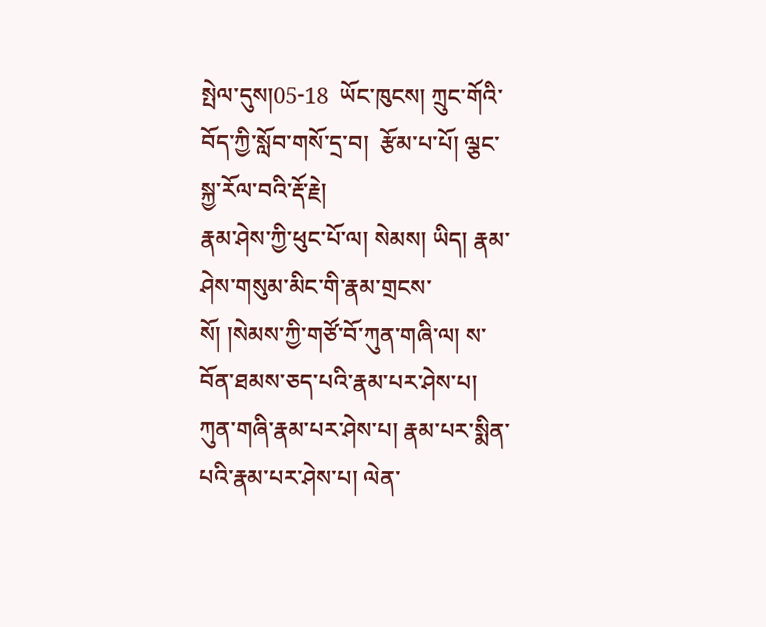སྤེལ་དུས།05-18  ཡོང་ཁུངས། ཀྲུང་གོའི་བོད་ཀྱི་སློབ་གསོ་དྲ་བ།  རྩོམ་པ་པོ། ལྕང་སྐྱ་རོལ་བའི་རྡོ་རྗེ།
རྣམ་ཤེས་ཀྱི་ཕུང་པོ་ལ། སེམས། ཡིད། རྣམ་ཤེས་གསུམ་མིང་གི་རྣམ་གྲངས་སོ། །སེམས་ཀྱི་གཙོ་བོ་ཀུན་གཞི་ལ། ས་བོན་ཐམས་ཅད་པའི་རྣམ་པར་ཤེས་པ། ཀུན་གཞི་རྣམ་པར་ཤེས་པ། རྣམ་པར་སྨིན་པའི་རྣམ་པར་ཤེས་པ། ལེན་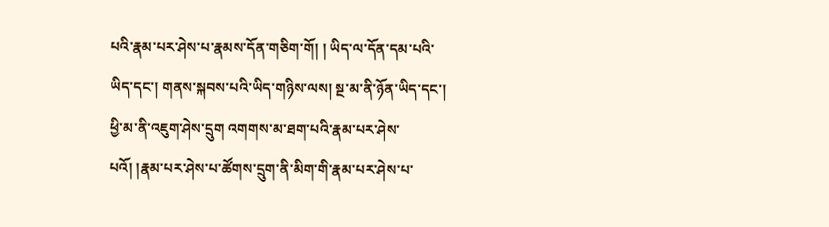པའི་རྣམ་པར་ཤེས་པ་རྣམས་དོན་གཅིག་གོ། ། ཡིད་ལ་དོན་དམ་པའི་ཡིད་དང་། གནས་སྐབས་པའི་ཡིད་གཉིས་ལས། སྔ་མ་ནི་ཉོན་ཡིད་དང་། ཕྱི་མ་ནི་འཇུག་ཤེས་དྲུག འགགས་མ་ཐག་པའི་རྣམ་པར་ཤེས་པའོ། །རྣམ་པར་ཤེས་པ་ཚོགས་དྲུག་ནི་མིག་གི་རྣམ་པར་ཤེས་པ་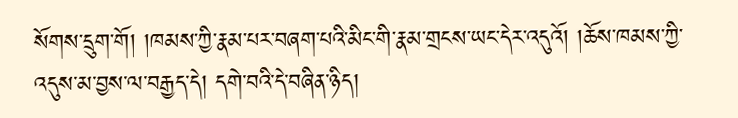སོགས་དྲུག་གོ། །ཁམས་ཀྱི་རྣམ་པར་བཞག་པའི་མིང་གི་རྣམ་གྲངས་ཡང་དེར་འདུའོ། །ཆོས་ཁམས་ཀྱི་འདུས་མ་བྱས་ལ་བརྒྱད་དེ། དགེ་བའི་དེ་བཞིན་ཉིད།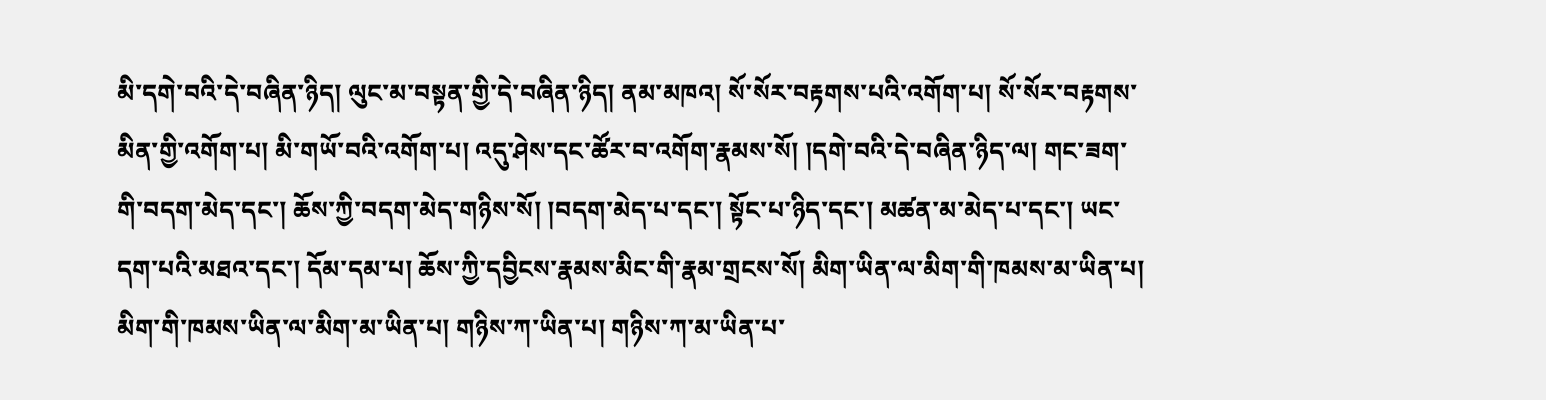མི་དགེ་བའི་དེ་བཞིན་ཉིད། ལུང་མ་བསྟན་གྱི་དེ་བཞིན་ཉིད། ནམ་མཁའ། སོ་སོར་བརྟགས་པའི་འགོག་པ། སོ་སོར་བརྟགས་མིན་གྱི་འགོག་པ། མི་གཡོ་བའི་འགོག་པ། འདུ་ཤེས་དང་ཚོར་བ་འགོག་རྣམས་སོ། །དགེ་བའི་དེ་བཞིན་ཉིད་ལ། གང་ཟག་གི་བདག་མེད་དང་། ཆོས་ཀྱི་བདག་མེད་གཉིས་སོ། །བདག་མེད་པ་དང་། སྟོང་པ་ཉིད་དང་། མཚན་མ་མེད་པ་དང་། ཡང་དག་པའི་མཐའ་དང་། དོམ་དམ་པ། ཆོས་ཀྱི་དབྱིངས་རྣམས་མིང་གི་རྣམ་གྲངས་སོ། མིག་ཡིན་ལ་མིག་གི་ཁམས་མ་ཡིན་པ། མིག་གི་ཁམས་ཡིན་ལ་མིག་མ་ཡིན་པ། གཉིས་ཀ་ཡིན་པ། གཉིས་ཀ་མ་ཡིན་པ་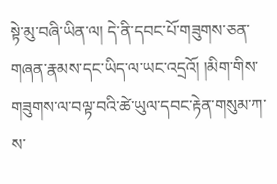སྟེ་མུ་བཞི་ཡིན་ལ། དེ་ནི་དབང་པོ་གཟུགས་ཅན་གཞན་རྣམས་དང་ཡིད་ལ་ཡང་འདྲའོ། །མིག་གིས་གཟུགས་ལ་བལྟ་བའི་ཚེ་ཡུལ་དབང་རྟེན་གསུམ་ཀ་ས་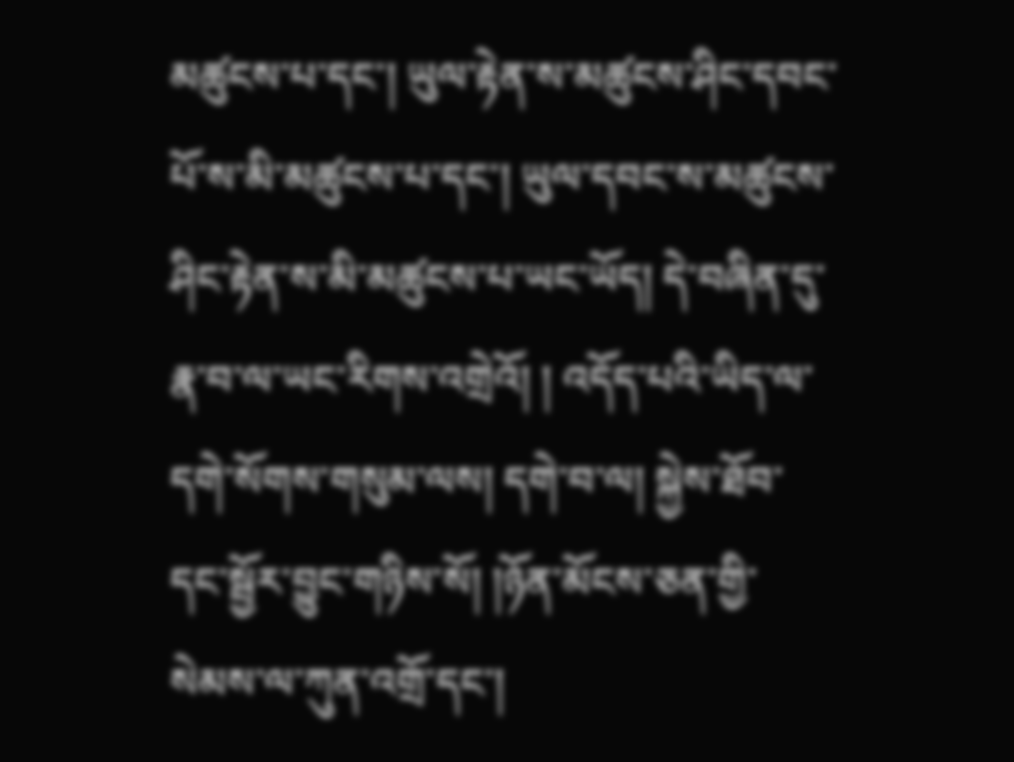མཚུངས་པ་དང་། ཡུལ་རྟེན་ས་མཚུངས་ཤིང་དབང་པོ་ས་མི་མཚུངས་པ་དང་། ཡུལ་དབང་ས་མཚུངས་ཤིང་རྟེན་ས་མི་མཚུངས་པ་ཡང་ཡོད། དེ་བཞིན་དུ་རྣ་བ་ལ་ཡང་རིགས་འགྲེའོ། ། འདོད་པའི་ཡིད་ལ་དགེ་སོགས་གསུམ་ལས། དགེ་བ་ལ། སྐྱེས་ཐོབ་དང་སྦྱོར་བྱུང་གཉིས་སོ། །ཉོན་མོངས་ཅན་གྱི་སེམས་ལ་ཀུན་འགྲོ་དང་།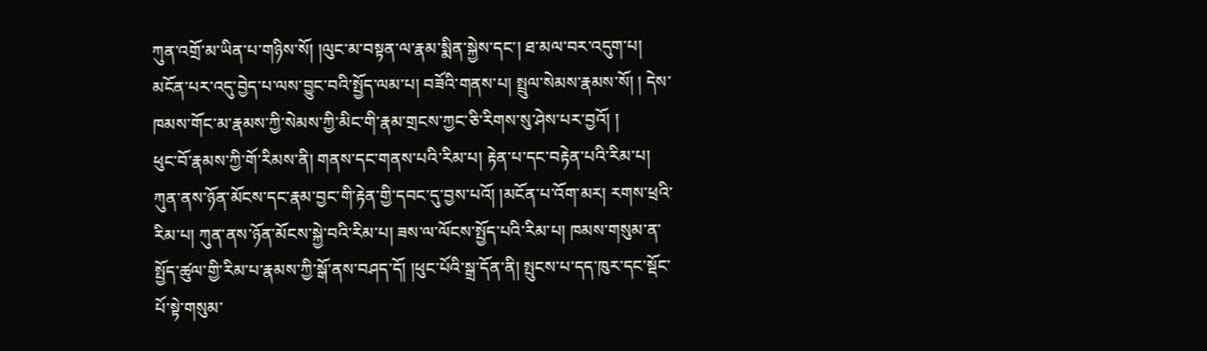ཀུན་འགྲོ་མ་ཡིན་པ་གཉིས་སོ། །ལུང་མ་བསྟན་ལ་རྣམ་སྨིན་སྐྱེས་དང་། ཐ་མལ་བར་འདུག་པ། མངོན་པར་འདུ་བྱེད་པ་ལས་བྱུང་བའི་སྤྱོད་ལམ་པ། བཟོའི་གནས་པ། སྤྲུལ་སེམས་རྣམས་སོ། ། དེས་ཁམས་གོང་མ་རྣམས་ཀྱི་སེམས་ཀྱི་མིང་གི་རྣམ་གྲངས་ཀྱང་ཅི་རིགས་སུ་ཤེས་པར་བྱའོ། །
ཕུང་བོ་རྣམས་ཀྱི་གོ་རིམས་ནི། གནས་དང་གནས་པའི་རིམ་པ། རྟེན་པ་དང་བརྟེན་པའི་རིམ་པ། ཀུན་ནས་ཉོན་མོངས་དང་རྣམ་བྱང་གི་རྟེན་གྱི་དབང་དུ་བྱས་པའོ། །མངོན་པ་འོག་མར། རགས་ཕྲའི་རིམ་པ། ཀུན་ནས་ཉོན་མོངས་སྐྱེ་བའི་རིམ་པ། ཟས་ལ་ལོངས་སྤྱོད་པའི་རིམ་པ། ཁམས་གསུམ་ན་སྤྱོད་ཚུལ་གྱི་རིམ་པ་རྣམས་ཀྱི་སྒོ་ནས་བཤད་དོ། །ཕུང་པོའི་སྒྲ་དོན་ནི། སྤུངས་པ་དད་ཁུར་དང་སྡོང་པོ་སྟེ་གསུམ་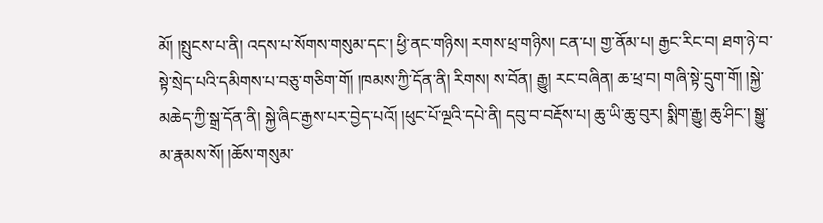མོ། །སྤུངས་པ་ནི། འདས་པ་སོགས་གསུམ་དང་། ཕྱི་ནང་གཉིས། རགས་ཕྲ་གཉིས། ངན་པ། གྱ་ནོམ་པ། རྒྱང་རིང་བ། ཐག་ཉེ་བ་སྟེ་སྲེད་པའི་དམིགས་པ་བཅུ་གཅིག་གོ། །ཁམས་ཀྱི་དོན་ནི། རིགས། ས་བོན། རྒྱུ། རང་བཞིན། ཆ་ཕྲ་བ། གཞི་སྟེ་དྲུག་གོ། །སྐྱེ་མཆེད་ཀྱི་སྒྲ་དོན་ནི། སྐྱེ་ཞིང་རྒྱས་པར་བྱེད་པའོ། །ཕུང་པོ་ལྔའི་དཔེ་ནི། དབུ་བ་བརྡོས་པ། ཆུ་ཡི་ཆུ་བུར། སྨིག་རྒྱུ། ཆུ་ཤིང་། སྒྱུ་མ་རྣམས་སོ། །ཆོས་གསུམ་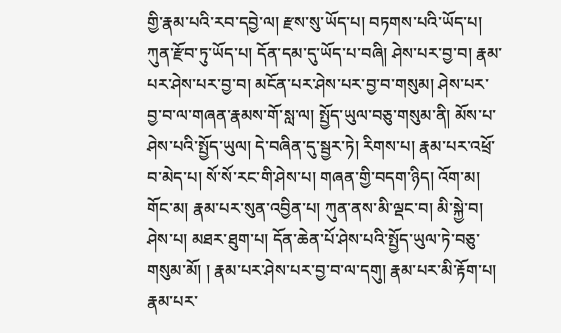གྱི་རྣམ་པའི་རབ་དབྱེ་ལ། རྫས་སུ་ཡོད་པ། བཏགས་པའི་ཡོད་པ། ཀུན་རྫོབ་ཏུ་ཡོད་པ། དོན་དམ་དུ་ཡོད་པ་བཞི། ཤེས་པར་བྱ་བ། རྣམ་པར་ཤེས་པར་བྱ་བ། མངོན་པར་ཤེས་པར་བྱ་བ་གསུམ། ཤེས་པར་བྱ་བ་ལ་གཞན་རྣམས་གོ་སླ་ལ། སྤྱོད་ཡུལ་བཅུ་གསུམ་ནི། མོས་པ་ཤེས་པའི་སྤྱོད་ཡུལ། དེ་བཞིན་དུ་སྦྱར་ཏེ། རིགས་པ། རྣམ་པར་འཕྲོ་བ་མེད་པ། སོ་སོ་རང་གི་ཤེས་པ། གཞན་གྱི་བདག་ཉིད། འོག་མ། གོང་མ། རྣམ་པར་སུན་འབྱིན་པ། ཀུན་ནས་མི་ལྡང་བ། མི་སྐྱེ་བ། ཤེས་པ། མཐར་ཐུག་པ། དོན་ཆེན་པོ་ཤེས་པའི་སྤྱོད་ཡུལ་ཏེ་བཅུ་གསུམ་མོ། ། རྣམ་པར་ཤེས་པར་བྱ་བ་ལ་དགུ། རྣམ་པར་མི་རྟོག་པ། རྣམ་པར་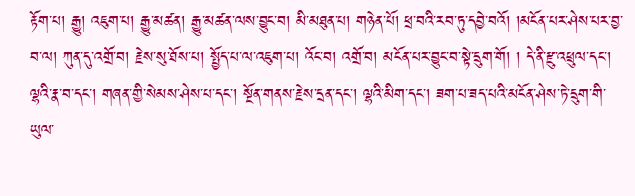རྟོག་པ། རྒྱུ། འཇུག་པ། རྒྱུ་མཚན། རྒྱུ་མཚན་ལས་བྱུང་བ། མི་མཐུན་པ། གཉེན་པོ། ཕྲ་བའི་རབ་ཏུ་དབྱེ་བའོ། །མངོན་པར་ཤེས་པར་བྱ་བ་ལ། ཀུན་དུ་འགྲོ་བ། རྗེས་སུ་ཐོས་པ། སྤྱོད་པ་ལ་འཇུག་པ། འོང་བ། འགྲོ་བ། མངོན་པར་བྱུང་བ་སྟེ་དྲུག་གོ། ། དེ་ནི་རྫུ་འཕྲུལ་དང་། ལྷའི་རྣ་བ་དང་། གཞན་གྱི་སེམས་ཤེས་པ་དང་། སྔོན་གནས་རྗེས་དྲན་དང་། ལྷའི་མིག་དང་། ཟག་པ་ཟད་པའི་མངོན་ཤེས་ཏེ་དྲུག་གི་ཡུལ་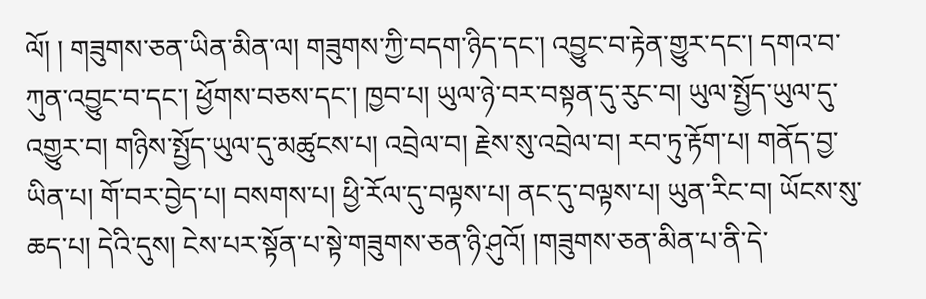ལོ། ། གཟུགས་ཅན་ཡིན་མིན་ལ། གཟུགས་ཀྱི་བདག་ཉིད་དང་། འབྱུང་བ་རྟེན་གྱུར་དང་། དགའ་བ་ཀུན་འབྱུང་བ་དང་། ཕྱོགས་བཅས་དང་། ཁྱབ་པ། ཡུལ་ཉེ་བར་བསྟན་དུ་རུང་བ། ཡུལ་སྤྱོད་ཡུལ་དུ་འགྱུར་བ། གཉིས་སྤྱོད་ཡུལ་དུ་མཚུངས་པ། འབྲེལ་བ། རྗེས་སུ་འབྲེལ་བ། རབ་ཏུ་རྟོག་པ། གནོད་བྱ་ཡིན་པ། གོ་བར་བྱེད་པ། བསགས་པ། ཕྱི་རོལ་དུ་བལྟས་པ། ནང་དུ་བལྟས་པ། ཡུན་རིང་བ། ཡོངས་སུ་ཆད་པ། དེའི་དུས། ངེས་པར་སྟོན་པ་སྟེ་གཟུགས་ཅན་ཉི་ཤུའོ། །གཟུགས་ཅན་མིན་པ་ནི་དེ་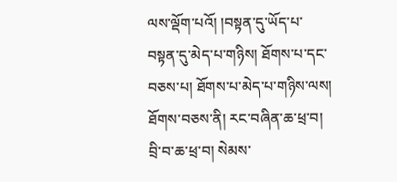ལས་ལྡོག་པའོ། །བསྟན་དུ་ཡོད་པ་བསྟན་དུ་མེད་པ་གཉིས། ཐོགས་པ་དང་བཅས་པ། ཐོགས་པ་མེད་པ་གཉིས་ལས། ཐོགས་བཅས་ནི། རང་བཞིན་ཆ་ཕྲ་བ། བྲི་བ་ཆ་ཕྲ་བ། སེམས་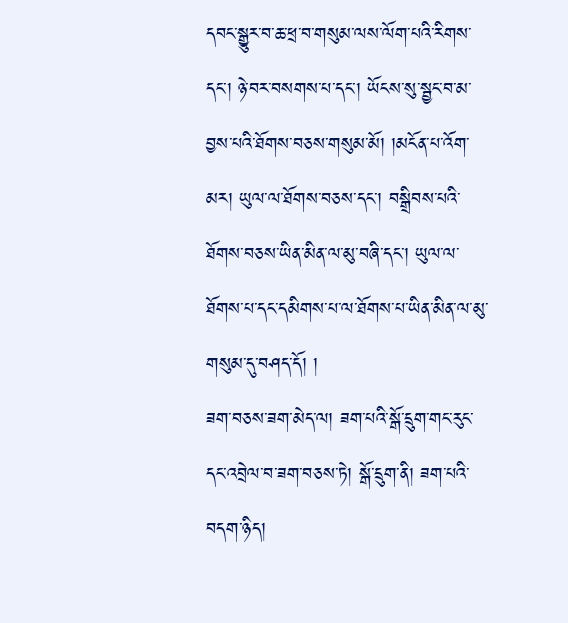དབང་སྒྱུར་བ་ཆ་ཕྲ་བ་གསུམ་ལས་ལོག་པའི་རིགས་དང་། ཉེ་བར་བསགས་པ་དང་། ཡོངས་སུ་སྦྱང་བ་མ་བྱས་པའི་ཐོགས་བཅས་གསུམ་མོ། །མངོན་པ་འོག་མར། ཡུལ་ལ་ཐོགས་བཅས་དང་། བསྒྲིབས་པའི་ཐོགས་བཅས་ཡིན་མིན་ལ་མུ་བཞི་དང་། ཡུལ་ལ་ཐོགས་པ་དང་དམིགས་པ་ལ་ཐོགས་པ་ཡིན་མིན་ལ་མུ་གསུམ་དུ་བཤད་དོ། །
ཟག་བཅས་ཟག་མེད་ལ། ཟག་པའི་སྒོ་དྲུག་གང་རུང་དང་འབྲེལ་བ་ཟག་བཅས་ཏེ། སྒོ་དྲུག་ནི། ཟག་པའི་བདག་ཉིད།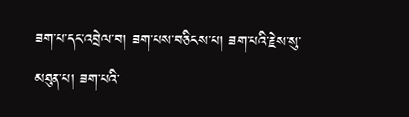ཟག་པ་དང་འབྲེལ་བ། ཟག་པས་བཅིངས་པ། ཟག་པའི་རྗེས་སུ་མཐུན་པ། ཟག་པའི་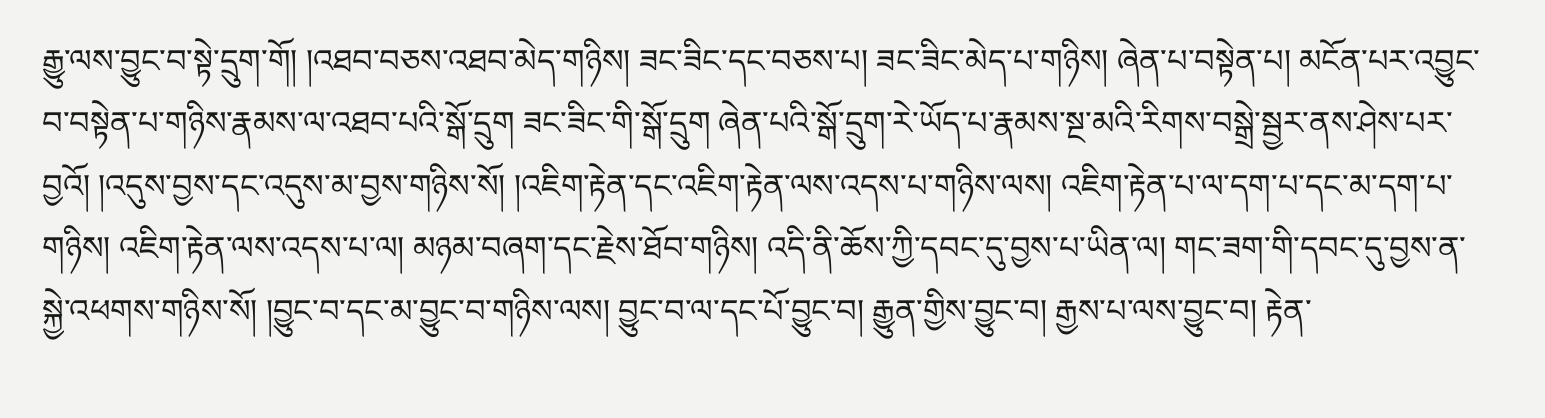རྒྱུ་ལས་བྱུང་བ་སྟེ་དྲུག་གོ། །འཐབ་བཅས་འཐབ་མེད་གཉིས། ཟང་ཟིང་དང་བཅས་པ། ཟང་ཟིང་མེད་པ་གཉིས། ཞེན་པ་བསྟེན་པ། མངོན་པར་འབྱུང་བ་བསྟེན་པ་གཉིས་རྣམས་ལ་འཐབ་པའི་སྒོ་དྲུག ཟང་ཟིང་གི་སྒོ་དྲུག ཞེན་པའི་སྒོ་དྲུག་རེ་ཡོད་པ་རྣམས་སྔ་མའི་རིགས་བསྒྲེ་སྦྱར་ནས་ཤེས་པར་བྱའོ། །འདུས་བྱས་དང་འདུས་མ་བྱས་གཉིས་སོ། །འཇིག་རྟེན་དང་འཇིག་རྟེན་ལས་འདས་པ་གཉིས་ལས། འཇིག་རྟེན་པ་ལ་དག་པ་དང་མ་དག་པ་གཉིས། འཇིག་རྟེན་ལས་འདས་པ་ལ། མཉམ་བཞག་དང་རྗེས་ཐོབ་གཉིས། འདི་ནི་ཆོས་ཀྱི་དབང་དུ་བྱས་པ་ཡིན་ལ། གང་ཟག་གི་དབང་དུ་བྱས་ན་སྐྱེ་འཕགས་གཉིས་སོ། །བྱུང་བ་དང་མ་བྱུང་བ་གཉིས་ལས། བྱུང་བ་ལ་དང་པོ་བྱུང་བ། རྒྱུན་གྱིས་བྱུང་བ། རྒྱས་པ་ལས་བྱུང་བ། རྟེན་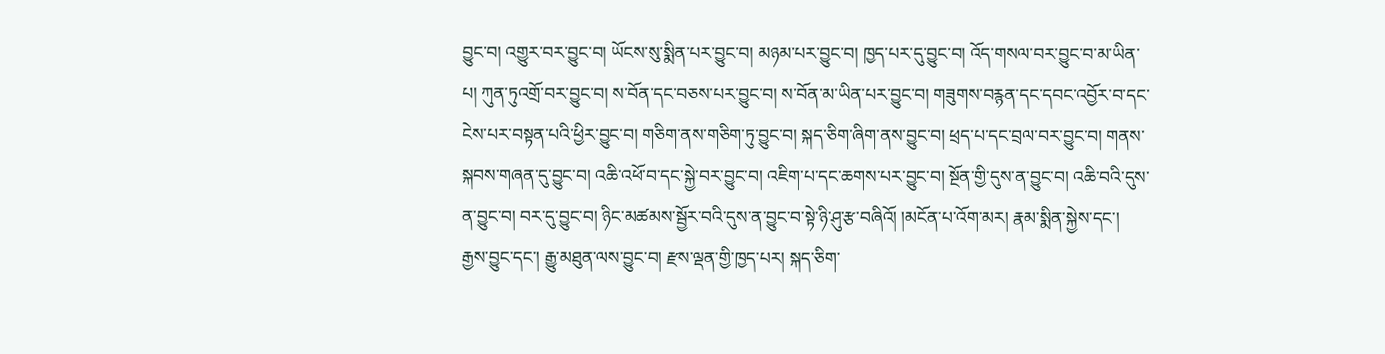བྱུང་བ། འགྱུར་བར་བྱུང་བ། ཡོངས་སུ་སྨིན་པར་བྱུང་བ། མཉམ་པར་བྱུང་བ། ཁྱད་པར་དུ་བྱུང་བ། འོད་གསལ་བར་བྱུང་བ་མ་ཡིན་པ། ཀུན་ཏུའགྲོ་བར་བྱུང་བ། ས་བོན་དང་བཅས་པར་བྱུང་བ། ས་བོན་མ་ཡིན་པར་བྱུང་བ། གཟུགས་བརྙན་དང་དབང་འབྱོར་བ་དང་ངེས་པར་བསྟན་པའི་ཕྱིར་བྱུང་བ། གཅིག་ནས་གཅིག་ཏུ་བྱུང་བ། སྐད་ཅིག་ཞིག་ནས་བྱུང་བ། ཕྲད་པ་དང་བྲལ་བར་བྱུང་བ། གནས་སྐབས་གཞན་དུ་བྱུང་བ། འཆི་འཕོ་བ་དང་སྐྱེ་བར་བྱུང་བ། འཇིག་པ་དང་ཆགས་པར་བྱུང་བ། སྔོན་གྱི་དུས་ན་བྱུང་བ། འཆི་བའི་དུས་ན་བྱུང་བ། བར་དུ་བྱུང་བ། ཉིང་མཚམས་སྦྱོར་བའི་དུས་ན་བྱུང་བ་སྟེ་ཉི་ཤུ་རྩ་བཞིའོ། །མངོན་པ་འོག་མར། རྣམ་སྨིན་སྐྱེས་དང་། རྒྱས་བྱུང་དང་། རྒྱུ་མཐུན་ལས་བྱུང་བ། རྫས་ལྡན་གྱི་ཁྱད་པར། སྐད་ཅིག་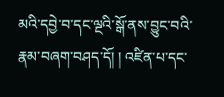མའི་དབྱེ་བ་དང་ལྔའི་སྒོ་ནས་བྱུང་བའི་རྣམ་བཞག་བཤད་དོ། ། འཛིན་པ་དང་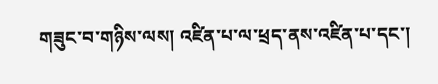གཟུང་བ་གཉིས་ལས། འཛིན་པ་ལ་ཕྲད་ནས་འཛིན་པ་དང་།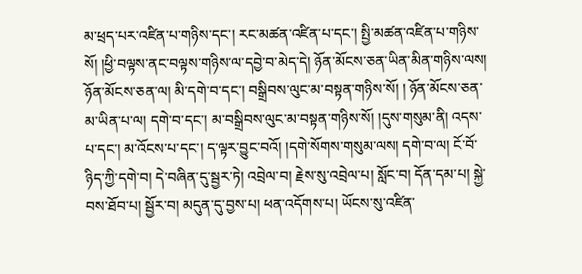མ་ཕྲད་པར་འཛིན་པ་གཉིས་དང་། རང་མཚན་འཛིན་པ་དང་། སྤྱི་མཚན་འཛིན་པ་གཉིས་སོ། །ཕྱི་བལྟས་ནང་བལྟས་གཉིས་ལ་དབྱེ་བ་མེད་དེ། ཉོན་མོངས་ཅན་ཡིན་མིན་གཉིས་ལས། ཉོན་མོངས་ཅན་ལ། མི་དགེ་བ་དང་། བསྒྲིབས་ལུང་མ་བསྟན་གཉིས་སོ། ། ཉོན་མོངས་ཅན་མ་ཡིན་པ་ལ། དགེ་བ་དང་། མ་བསྒྲིབས་ལུང་མ་བསྟན་གཉིས་སོ། །དུས་གསུམ་ནི། འདས་པ་དང་། མ་འོངས་པ་དང་། ད་ལྟར་བྱུང་བའོ། །དགེ་སོགས་གསུམ་ལས། དགེ་བ་ལ། ངོ་བོ་ཉིད་ཀྱི་དགེ་བ། དེ་བཞིན་དུ་སྦྱར་ཏེ། འབྲེལ་བ། རྗེས་སུ་འབྲེལ་པ། སློང་བ། དོན་དམ་པ། སྐྱེ་བས་ཐོབ་པ། སྦྱོར་བ། མདུན་དུ་བྱས་པ། ཕན་འདོགས་པ། ཡོངས་སུ་འཛིན་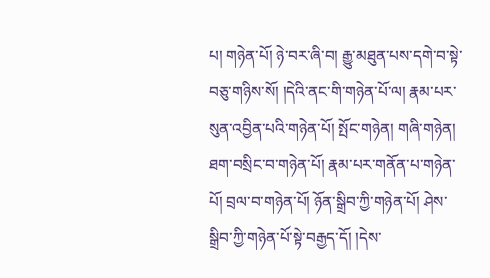པ། གཉེན་པོ། ཉེ་བར་ཞི་བ། རྒྱུ་མཐུན་པས་དགེ་བ་སྟེ་བཅུ་གཉིས་སོ། །དེའི་ནང་གི་གཉེན་པོ་ལ། རྣམ་པར་སུན་འབྱིན་པའི་གཉེན་པོ། སྤོང་གཉེན། གཞི་གཉེན། ཐག་བསྲིང་བ་གཉེན་པོ། རྣམ་པར་གནོན་པ་གཉེན་པོ། བྲལ་བ་གཉེན་པོ། ཉོན་སྒྲིབ་ཀྱི་གཉེན་པོ། ཤེས་སྒྲིབ་ཀྱི་གཉེན་པོ་སྟེ་བརྒྱད་དོ། །དེས་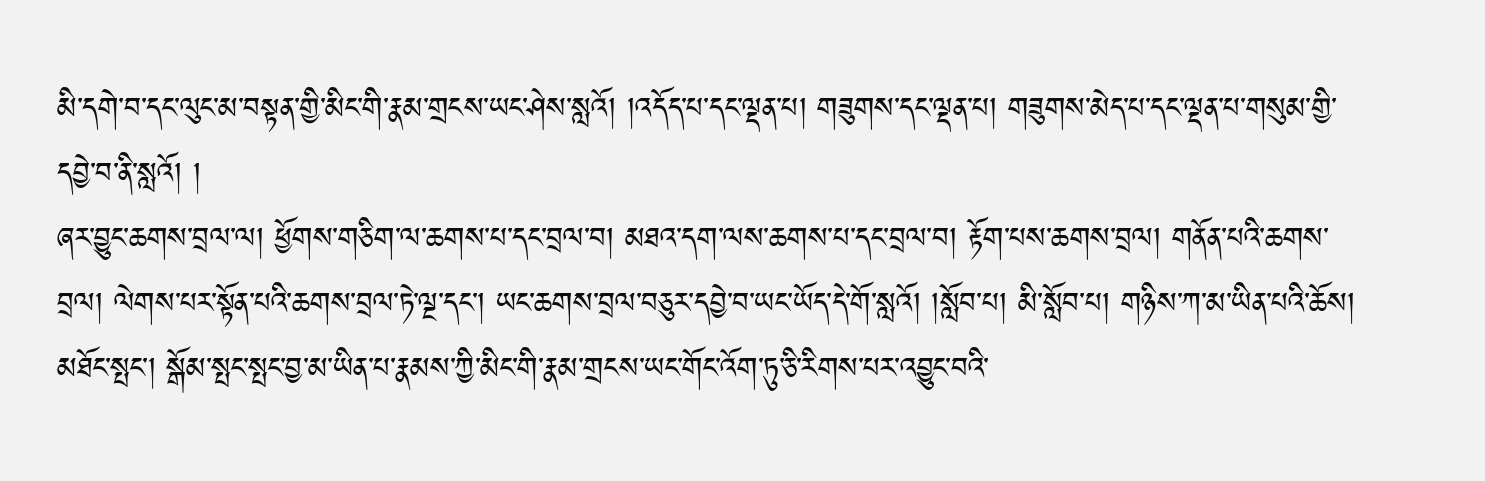མི་དགེ་བ་དང་ལུང་མ་བསྟན་གྱི་མིང་གི་རྣམ་གྲངས་ཡང་ཤེས་སླའོ། །འདོད་པ་དང་ལྡན་པ། གཟུགས་དང་ལྡན་པ། གཟུགས་མེད་པ་དང་ལྡན་པ་གསུམ་གྱི་དབྱེ་བ་ནི་སླའོ། །
ཞར་བྱུང་ཆགས་བྲལ་ལ། ཕྱོགས་གཅིག་ལ་ཆགས་པ་དང་བྲལ་བ། མཐའ་དག་ལས་ཆགས་པ་དང་བྲལ་བ། རྟོག་པས་ཆགས་བྲལ། གནོན་པའི་ཆགས་བྲལ། ལེགས་པར་སྟོན་པའི་ཆགས་བྲལ་ཏེ་ལྔ་དང་། ཡང་ཆགས་བྲལ་བཅུར་དབྱེ་བ་ཡང་ཡོད་དེ་གོ་སླའོ། །སློབ་པ། མི་སློབ་པ། གཉིས་ཀ་མ་ཡིན་པའི་ཆོས། མཐོང་སྤང་། སྒོམ་སྤང་སྤང་བྱ་མ་ཡིན་པ་རྣམས་ཀྱི་མིང་གི་རྣམ་གྲངས་ཡང་གོང་འོག་ཏུ་ཅི་རིགས་པར་འབྱུང་བའི་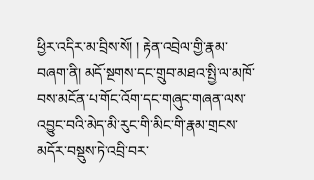ཕྱིར་འདིར་མ་བྲིས་སོ། ། རྟེན་འབྲེལ་གྱི་རྣམ་བཞག་ནི། མདོ་སྔགས་དང་གྲུབ་མཐའ་སྤྱི་ལ་མཁོ་བས་མངོན་པ་གོང་འོག་དང་གཞུང་གཞན་ལས་འབྱུང་བའི་མེད་མི་རུང་གི་མིང་གི་རྣམ་གྲངས་མདོར་བསྡུས་ཏེ་འབྲི་བར་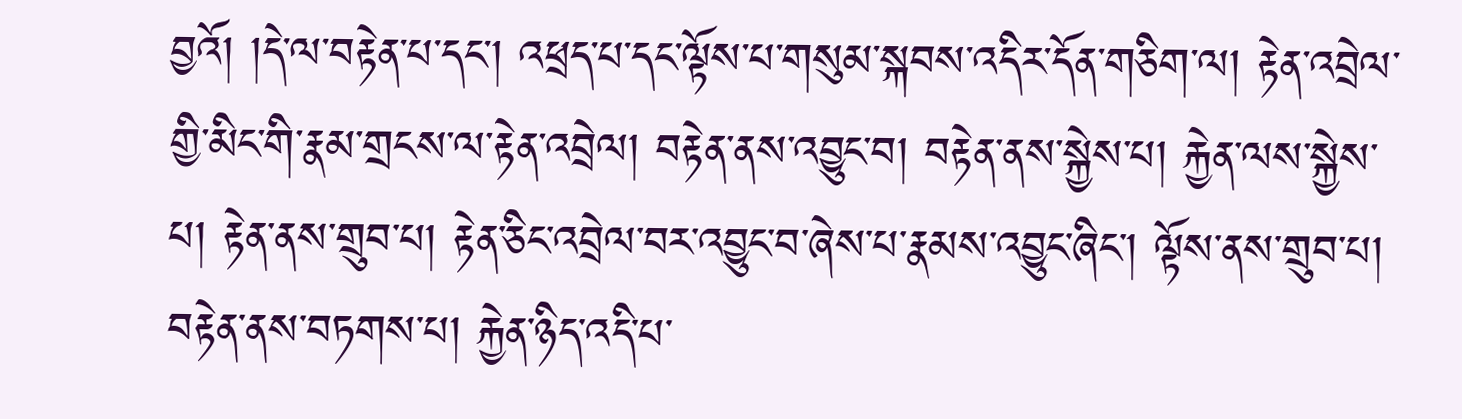བྱའོ། །དེ་ལ་བརྟེན་པ་དང་། འཕྲད་པ་དང་ལྟོས་པ་གསུམ་སྐབས་འདིར་དོན་གཅིག་ལ། རྟེན་འབྲེལ་གྱི་མིང་གི་རྣམ་གྲངས་ལ་རྟེན་འབྲེལ། བརྟེན་ནས་འབྱུང་བ། བརྟེན་ནས་སྐྱེས་པ། རྐྱེན་ལས་སྐྱེས་པ། རྟེན་ནས་གྲུབ་པ། རྟེན་ཅིང་འབྲེལ་བར་འབྱུང་བ་ཞེས་པ་རྣམས་འབྱུང་ཞིང་། ལྟོས་ནས་གྲུབ་པ། བརྟེན་ནས་བཏགས་པ། རྐྱེན་ཉིད་འདི་པ་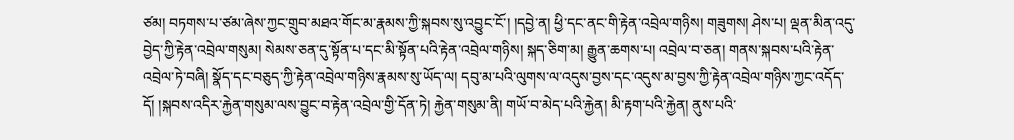ཙམ། བཏགས་པ་ཙམ་ཞེས་ཀྱང་གྲུབ་མཐའ་གོང་མ་རྣམས་ཀྱི་སྐབས་སུ་འབྱུང་ངོ་། །དབྱེ་ན། ཕྱི་དང་ནང་གི་རྟེན་འབྲེལ་གཉིས། གཟུགས། ཤེས་པ། ལྡན་མིན་འདུ་བྱེད་ཀྱི་རྟེན་འབྲེལ་གསུམ། སེམས་ཅན་དུ་སྟོན་པ་དང་མི་སྟོན་པའི་རྟེན་འབྲེལ་གཉིས། སྐད་ཅིག་མ། རྒྱུན་ཆགས་པ། འབྲེལ་བ་ཅན། གནས་སྐབས་པའི་རྟེན་འབྲེལ་ཏེ་བཞི། སྣོད་དང་བཅུད་ཀྱི་རྟེན་འབྲེལ་གཉིས་རྣམས་སུ་ཡོད་ལ། དབུ་མ་པའི་ལུགས་ལ་འདུས་བྱས་དང་འདུས་མ་བྱས་ཀྱི་རྟེན་འབྲེལ་གཉིས་ཀྱང་འདོད་དོ། །སྐབས་འདིར་རྐྱེན་གསུམ་ལས་བྱུང་བ་རྟེན་འབྲེལ་གྱི་དོན་ཏེ། རྐྱེན་གསུམ་ནི། གཡོ་བ་མེད་པའི་རྐྱེན། མི་རྟག་པའི་རྐྱེན། ནུས་པའི་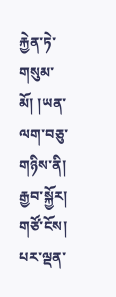རྐྱེན་ཏེ་གསུམ་མོ། །ཡན་ལག་བཅུ་གཉིས་ནི།
རྒྱབ་སྐྱོར།
གཙོ་ངོས།
པར་ལྡན་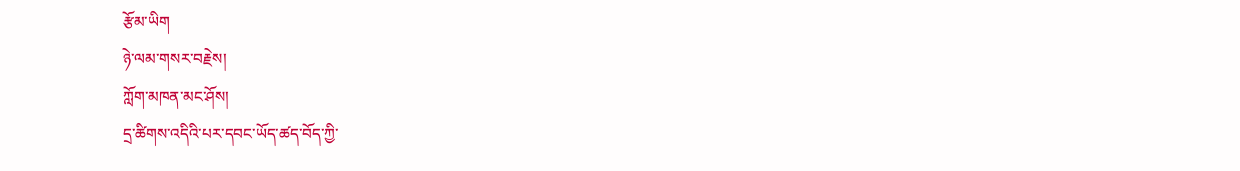རྩོམ་ཡིག
ཉེ་ལམ་གསར་བརྗེས།
ཀློག་མཁན་མང་ཤོས།
དྲ་ཚིགས་འདིའི་པར་དབང་ཡོད་ཚད་བོད་ཀྱི་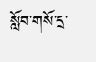སློབ་གསོ་དྲ་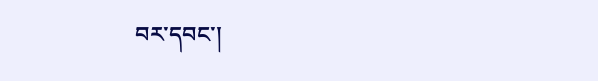བར་དབང་།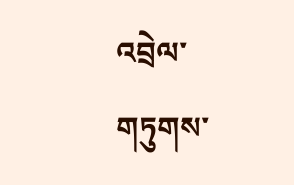འབྲེལ་གཏུགས་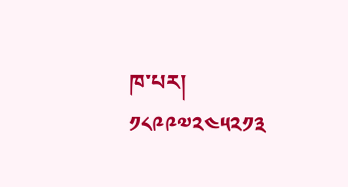ཁ་པར། ༡༨༩༩༧༢༤༥༢༡༣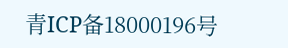青ICP备18000196号